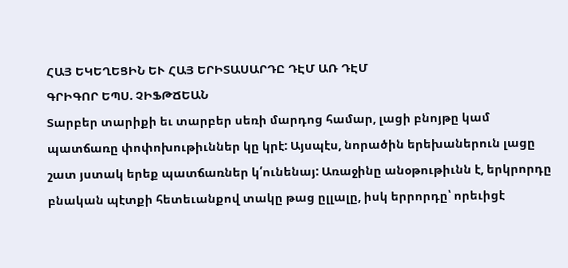ՀԱՅ ԵԿԵՂԵՑԻՆ ԵՒ ՀԱՅ ԵՐԻՏԱՍԱՐԴԸ ԴԷՄ ԱՌ ԴԷՄ
ԳՐԻԳՈՐ ԵՊՍ. ՉԻՖԹՃԵԱՆ
Տարբեր տարիքի եւ տարբեր սեռի մարդոց համար, լացի բնոյթը կամ պատճառը փոփոխութիւններ կը կրէ: Այսպէս, նորածին երեխաներուն լացը շատ յստակ երեք պատճառներ կ՛ունենայ: Առաջինը անօթութիւնն է, երկրորդը բնական պէտքի հետեւանքով տակը թաց ըլլալը, իսկ երրորդը՝ որեւիցէ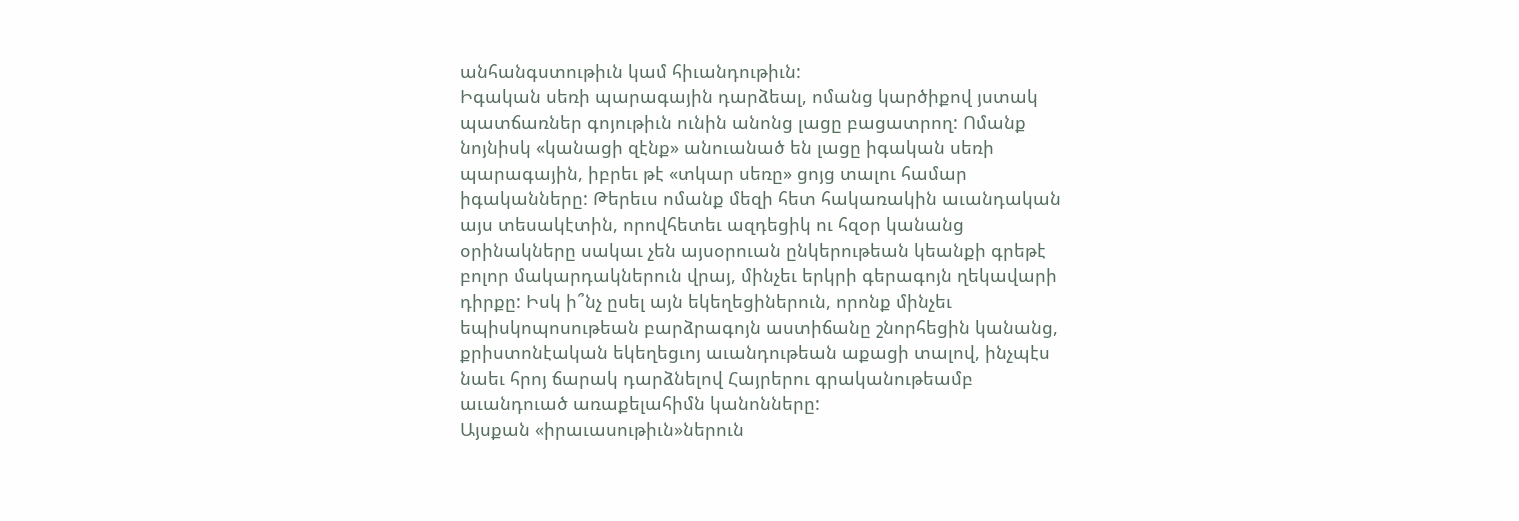անհանգստութիւն կամ հիւանդութիւն:
Իգական սեռի պարագային դարձեալ, ոմանց կարծիքով յստակ պատճառներ գոյութիւն ունին անոնց լացը բացատրող: Ոմանք նոյնիսկ «կանացի զէնք» անուանած են լացը իգական սեռի պարագային, իբրեւ թէ «տկար սեռը» ցոյց տալու համար իգականները: Թերեւս ոմանք մեզի հետ հակառակին աւանդական այս տեսակէտին, որովհետեւ ազդեցիկ ու հզօր կանանց օրինակները սակաւ չեն այսօրուան ընկերութեան կեանքի գրեթէ բոլոր մակարդակներուն վրայ, մինչեւ երկրի գերագոյն ղեկավարի դիրքը: Իսկ ի՞նչ ըսել այն եկեղեցիներուն, որոնք մինչեւ եպիսկոպոսութեան բարձրագոյն աստիճանը շնորհեցին կանանց, քրիստոնէական եկեղեցւոյ աւանդութեան աքացի տալով, ինչպէս նաեւ հրոյ ճարակ դարձնելով Հայրերու գրականութեամբ աւանդուած առաքելահիմն կանոնները:
Այսքան «իրաւասութիւն»ներուն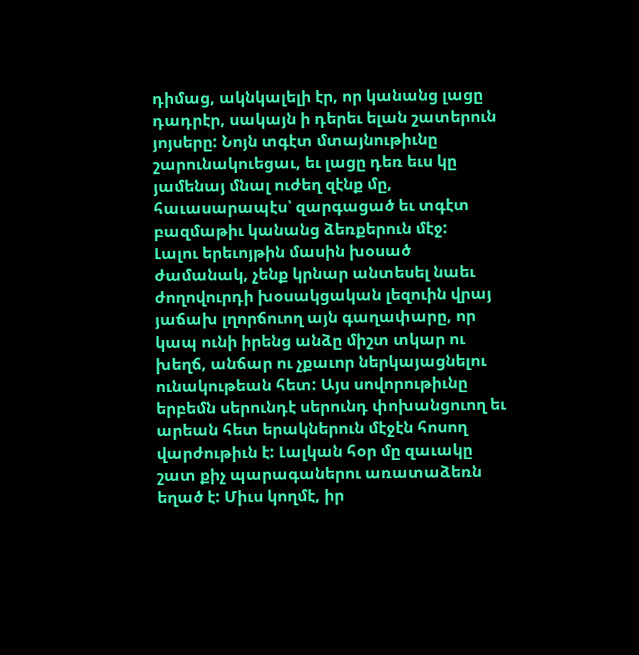դիմաց, ակնկալելի էր, որ կանանց լացը դադրէր, սակայն ի դերեւ ելան շատերուն յոյսերը: Նոյն տգէտ մտայնութիւնը շարունակուեցաւ, եւ լացը դեռ եւս կը յամենայ մնալ ուժեղ զէնք մը, հաւասարապէս՝ զարգացած եւ տգէտ բազմաթիւ կանանց ձեռքերուն մէջ:
Լալու երեւոյթին մասին խօսած ժամանակ, չենք կրնար անտեսել նաեւ ժողովուրդի խօսակցական լեզուին վրայ յաճախ լղորճուող այն գաղափարը, որ կապ ունի իրենց անձը միշտ տկար ու խեղճ, անճար ու չքաւոր ներկայացնելու ունակութեան հետ: Այս սովորութիւնը երբեմն սերունդէ սերունդ փոխանցուող եւ արեան հետ երակներուն մէջէն հոսող վարժութիւն է: Լալկան հօր մը զաւակը շատ քիչ պարագաներու առատաձեռն եղած է: Միւս կողմէ, իր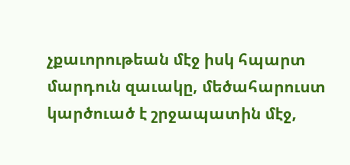չքաւորութեան մէջ իսկ հպարտ մարդուն զաւակը, մեծահարուստ կարծուած է շրջապատին մէջ,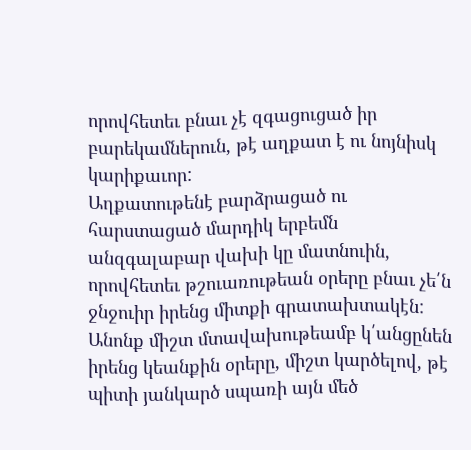որովհետեւ բնաւ չէ զգացուցած իր բարեկամներուն, թէ աղքատ է ու նոյնիսկ կարիքաւոր:
Աղքատութենէ բարձրացած ու հարստացած մարդիկ երբեմն անզգալաբար վախի կը մատնուին, որովհետեւ թշուառութեան օրերը բնաւ չե՛ն ջնջուիր իրենց միտքի գրատախտակէն: Անոնք միշտ մտավախութեամբ կ՛անցընեն իրենց կեանքին օրերը, միշտ կարծելով, թէ պիտի յանկարծ սպառի այն մեծ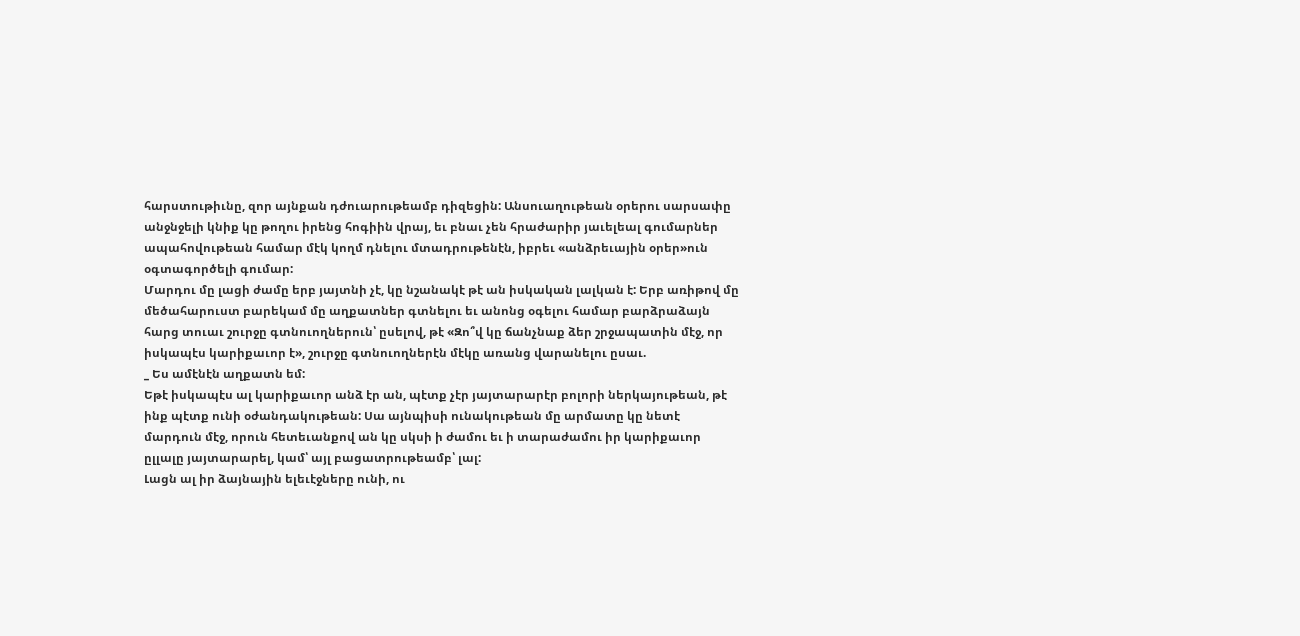հարստութիւնը, զոր այնքան դժուարութեամբ դիզեցին: Անսուաղութեան օրերու սարսափը անջնջելի կնիք կը թողու իրենց հոգիին վրայ, եւ բնաւ չեն հրաժարիր յաւելեալ գումարներ ապահովութեան համար մէկ կողմ դնելու մտադրութենէն, իբրեւ «անձրեւային օրեր»ուն օգտագործելի գումար:
Մարդու մը լացի ժամը երբ յայտնի չէ, կը նշանակէ թէ ան իսկական լալկան է: Երբ առիթով մը մեծահարուստ բարեկամ մը աղքատներ գտնելու եւ անոնց օգելու համար բարձրաձայն հարց տուաւ շուրջը գտնուողներուն՝ ըսելով, թէ «Զո՞վ կը ճանչնաք ձեր շրջապատին մէջ, որ իսկապէս կարիքաւոր է», շուրջը գտնուողներէն մէկը առանց վարանելու ըսաւ.
_ Ես ամէնէն աղքատն եմ:
Եթէ իսկապէս ալ կարիքաւոր անձ էր ան, պէտք չէր յայտարարէր բոլորի ներկայութեան, թէ ինք պէտք ունի օժանդակութեան: Սա այնպիսի ունակութեան մը արմատը կը նետէ մարդուն մէջ, որուն հետեւանքով ան կը սկսի ի ժամու եւ ի տարաժամու իր կարիքաւոր ըլլալը յայտարարել, կամ՝ այլ բացատրութեամբ՝ լալ:
Լացն ալ իր ձայնային ելեւէջները ունի, ու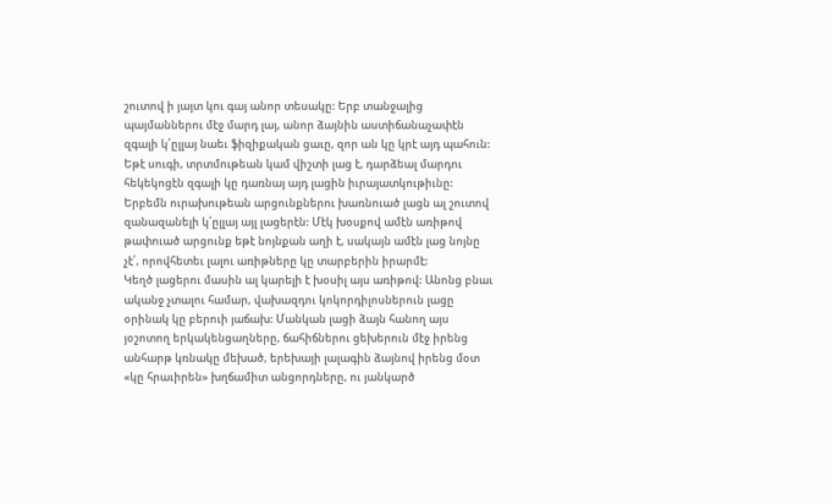շուտով ի յայտ կու գայ անոր տեսակը: Երբ տանջալից պայմաններու մէջ մարդ լայ, անոր ձայնին աստիճանաչափէն զգալի կ՛ըլլայ նաեւ ֆիզիքական ցաւը, զոր ան կը կրէ այդ պահուն: Եթէ սուգի, տրտմութեան կամ վիշտի լաց է, դարձեալ մարդու հեկեկոցէն զգալի կը դառնայ այդ լացին իւրայատկութիւնը: Երբեմն ուրախութեան արցունքներու խառնուած լացն ալ շուտով զանազանելի կ՛ըլլայ այլ լացերէն: Մէկ խօսքով ամէն առիթով թափուած արցունք եթէ նոյնքան աղի է, սակայն ամէն լաց նոյնը չէ՛, որովհետեւ լալու առիթները կը տարբերին իրարմէ:
Կեղծ լացերու մասին ալ կարելի է խօսիլ այս առիթով: Անոնց բնաւ ականջ չտալու համար, վախազդու կոկորդիլոսներուն լացը օրինակ կը բերուի յաճախ: Մանկան լացի ձայն հանող այս յօշոտող երկակենցաղները, ճահիճներու ցեխերուն մէջ իրենց անհարթ կռնակը մեխած, երեխայի լալագին ձայնով իրենց մօտ «կը հրաւիրեն» խղճամիտ անցորդները, ու յանկարծ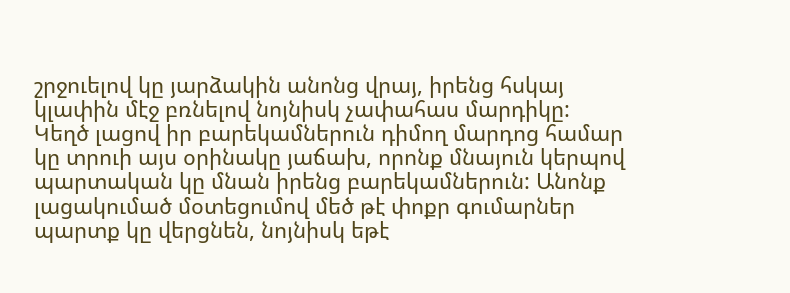շրջուելով կը յարձակին անոնց վրայ, իրենց հսկայ կլափին մէջ բռնելով նոյնիսկ չափահաս մարդիկը:
Կեղծ լացով իր բարեկամներուն դիմող մարդոց համար կը տրուի այս օրինակը յաճախ, որոնք մնայուն կերպով պարտական կը մնան իրենց բարեկամներուն: Անոնք լացակումած մօտեցումով մեծ թէ փոքր գումարներ պարտք կը վերցնեն, նոյնիսկ եթէ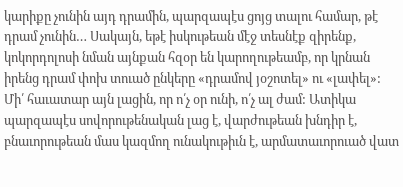կարիքը չունին այդ դրամին, պարզապէս ցոյց տալու համար, թէ դրամ չունին… Սակայն, եթէ իսկութեան մէջ տեսնէք զիրենք, կոկորդոլոսի նման այնքան հզօր են կարողութեամբ, որ կրնան իրենց դրամ փոխ տուած ընկերը «դրամով յօշոտել» ու «լափել»:
Մի՛ հաւատար այն լացին, որ ո՛չ օր ունի, ո՛չ ալ ժամ: Ատիկա պարզապէս սովորութենական լաց է, վարժութեան խնդիր է, բնաւորութեան մաս կազմող ունակութիւն է, արմատաւորուած վատ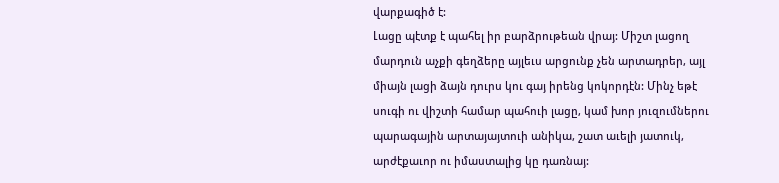վարքագիծ է:
Լացը պէտք է պահել իր բարձրութեան վրայ: Միշտ լացող մարդուն աչքի գեղձերը այլեւս արցունք չեն արտադրեր, այլ միայն լացի ձայն դուրս կու գայ իրենց կոկորդէն: Մինչ եթէ սուգի ու վիշտի համար պահուի լացը, կամ խոր յուզումներու պարագային արտայայտուի անիկա, շատ աւելի յատուկ, արժէքաւոր ու իմաստալից կը դառնայ: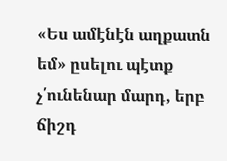«Ես ամէնէն աղքատն եմ» ըսելու պէտք չ՛ունենար մարդ, երբ ճիշդ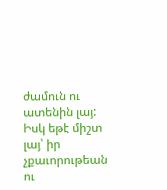ժամուն ու ատենին լայ: Իսկ եթէ միշտ լայ՝ իր չքաւորութեան ու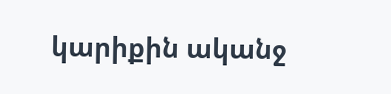կարիքին ականջ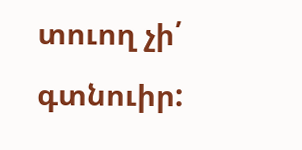տուող չի՛ գտնուիր: